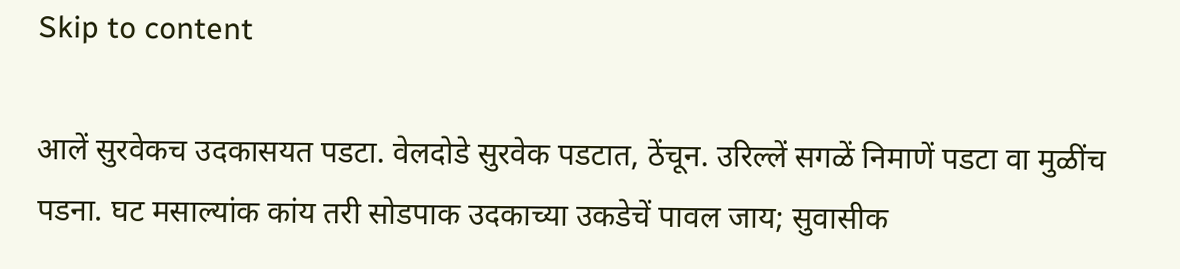Skip to content

आलें सुरवेकच उदकासयत पडटा. वेलदोडे सुरवेक पडटात, ठेंचून. उरिल्लें सगळें निमाणें पडटा वा मुळींच पडना. घट मसाल्यांक कांय तरी सोडपाक उदकाच्या उकडेचें पावल जाय; सुवासीक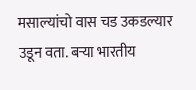मसाल्यांचो वास चड उकडल्यार उडून वता. बऱ्या भारतीय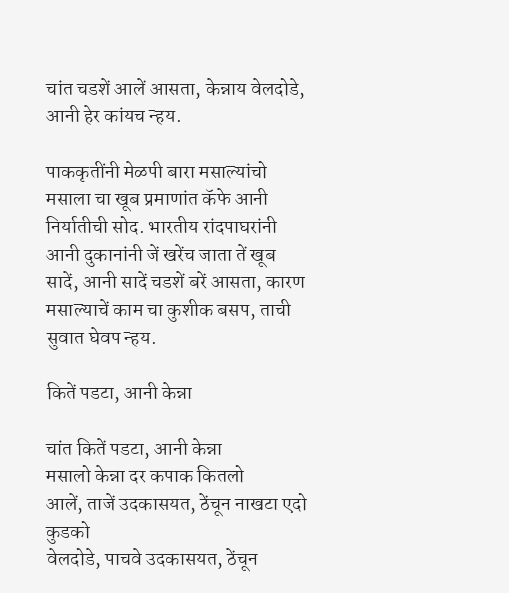चांत चडशें आलें आसता, केन्नाय वेलदोडे, आनी हेर कांयच न्हय.

पाककृतींनी मेळपी बारा मसाल्यांचो मसाला चा खूब प्रमाणांत कॅफे आनी निर्यातीची सोद. भारतीय रांदपाघरांनी आनी दुकानांनी जें खरेंच जाता तें खूब सादें, आनी सादें चडशें बरें आसता, कारण मसाल्याचें काम चा कुशीक बसप, ताची सुवात घेवप न्हय.

कितें पडटा, आनी केन्ना

चांत कितें पडटा, आनी केन्ना
मसालो केन्ना दर कपाक कितलो
आलें, ताजें उदकासयत, ठेंचून नाखटा एदो कुडको
वेलदोडे, पाचवे उदकासयत, ठेंचून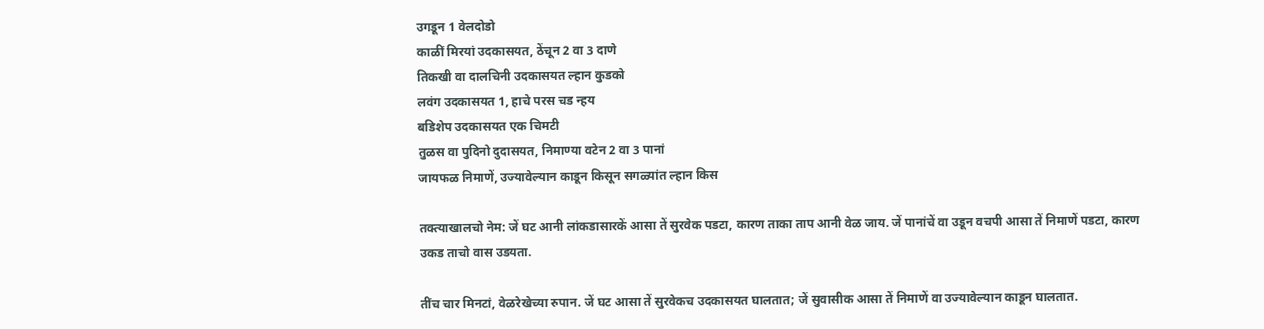उगडून 1 वेलदोडो
काळीं मिरयां उदकासयत, ठेंचून 2 वा 3 दाणे
तिकखी वा दालचिनी उदकासयत ल्हान कुडको
लवंग उदकासयत 1, हाचे परस चड न्हय
बडिशेप उदकासयत एक चिमटी
तुळस वा पुदिनो दुदासयत, निमाण्या वटेन 2 वा 3 पानां
जायफळ निमाणें, उज्यावेल्यान काडून किसून सगळ्यांत ल्हान किस

तक्त्याखालचो नेम: जें घट आनी लांकडासारकें आसा तें सुरवेक पडटा, कारण ताका ताप आनी वेळ जाय. जें पानांचें वा उडून वचपी आसा तें निमाणें पडटा, कारण उकड ताचो वास उडयता.

तींच चार मिनटां, वेळरेखेच्या रुपान. जें घट आसा तें सुरवेकच उदकासयत घालतात; जें सुवासीक आसा तें निमाणें वा उज्यावेल्यान काडून घालतात.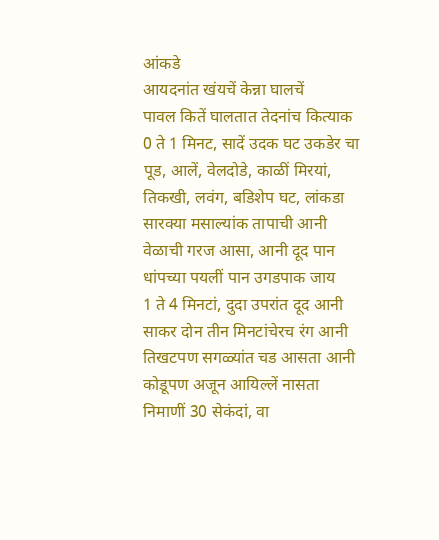आंकडे
आयदनांत खंयचें केन्ना घालचें
पावल कितें घालतात तेदनांच कित्याक
0 ते 1 मिनट, सादें उदक घट उकडेर चा पूड, आलें, वेलदोडे, काळीं मिरयां, तिकखी, लवंग, बडिशेप घट, लांकडा सारक्या मसाल्यांक तापाची आनी वेळाची गरज आसा, आनी दूद पान धांपच्या पयलीं पान उगडपाक जाय
1 ते 4 मिनटां, दुदा उपरांत दूद आनी साकर दोन तीन मिनटांचेरच रंग आनी तिखटपण सगळ्यांत चड आसता आनी कोडूपण अजून आयिल्लें नासता
निमाणीं 30 सेकंदां, वा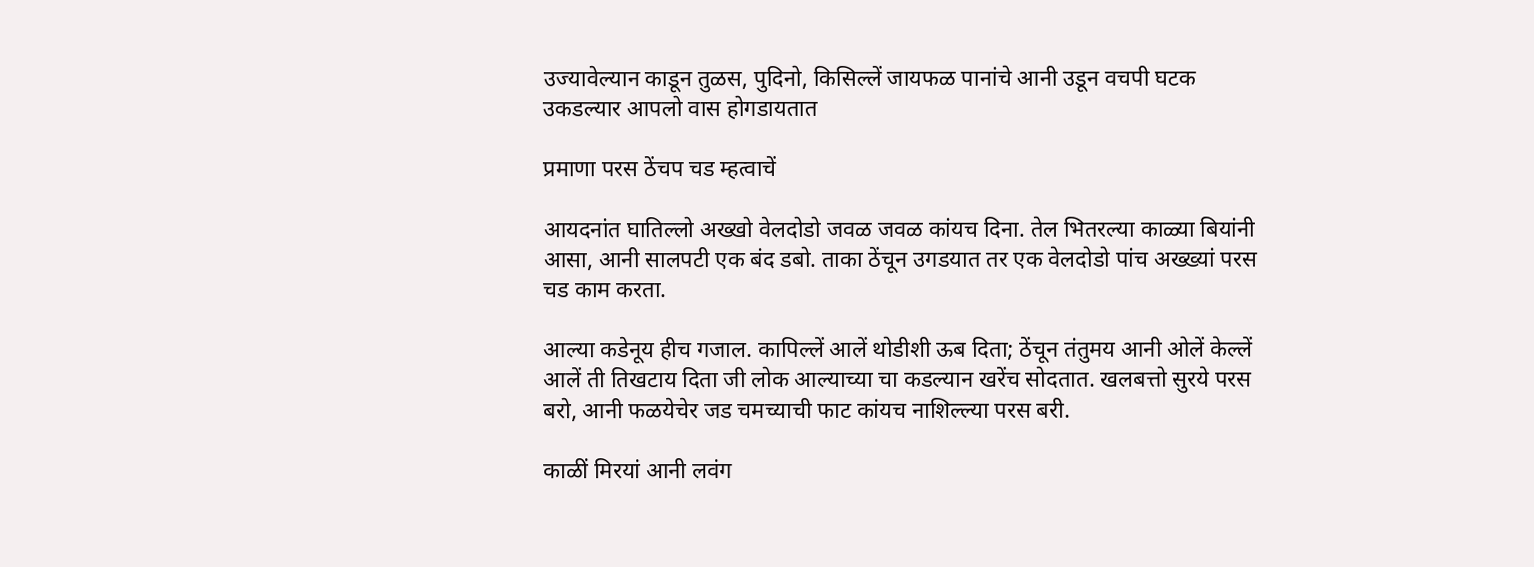उज्यावेल्यान काडून तुळस, पुदिनो, किसिल्लें जायफळ पानांचे आनी उडून वचपी घटक उकडल्यार आपलो वास होगडायतात

प्रमाणा परस ठेंचप चड म्हत्वाचें

आयदनांत घातिल्लो अख्खो वेलदोडो जवळ जवळ कांयच दिना. तेल भितरल्या काळ्या बियांनी आसा, आनी सालपटी एक बंद डबो. ताका ठेंचून उगडयात तर एक वेलदोडो पांच अख्ख्यां परस चड काम करता.

आल्या कडेनूय हीच गजाल. कापिल्लें आलें थोडीशी ऊब दिता; ठेंचून तंतुमय आनी ओलें केल्लें आलें ती तिखटाय दिता जी लोक आल्याच्या चा कडल्यान खरेंच सोदतात. खलबत्तो सुरये परस बरो, आनी फळयेचेर जड चमच्याची फाट कांयच नाशिल्ल्या परस बरी.

काळीं मिरयां आनी लवंग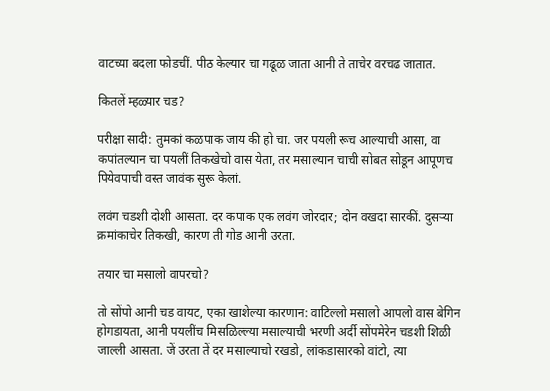वाटच्या बदला फोडचीं. पीठ केल्यार चा गढूळ जाता आनी ते ताचेर वरचढ जातात.

कितलें म्हळ्यार चड?

परीक्षा सादी: तुमकां कळपाक जाय की हो चा. जर पयली रूच आल्याची आसा, वा कपांतल्यान चा पयलीं तिकखेचो वास येता, तर मसाल्यान चाची सोबत सोडून आपूणच पियेवपाची वस्त जावंक सुरू केलां.

लवंग चडशी दोशी आसता. दर कपाक एक लवंग जोरदार; दोन वखदा सारकीं. दुसऱ्या क्रमांकाचेर तिकखी, कारण ती गोड आनी उरता.

तयार चा मसालो वापरचो?

तो सोंपो आनी चड वायट, एका खाशेल्या कारणान: वाटिल्लो मसालो आपलो वास बेगिन होगडायता, आनी पयलींच मिसळिल्ल्या मसाल्याची भरणी अर्दी सोंपमेरेन चडशी शिळी जाल्ली आसता. जें उरता तें दर मसाल्याचो रखडो, लांकडासारको वांटो, त्या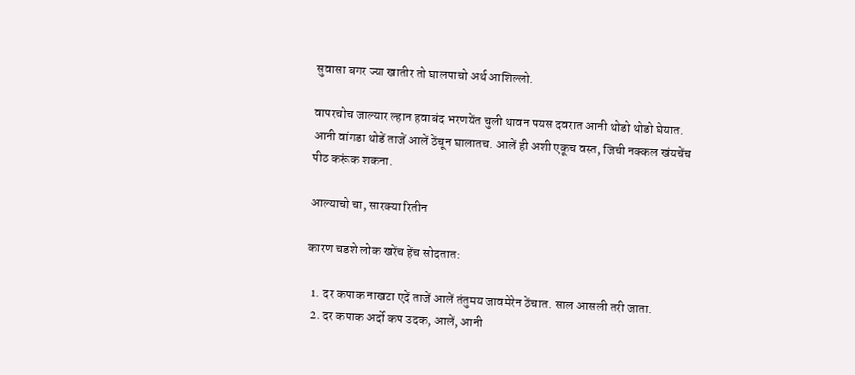सुवासा बगर ज्या खातीर तो घालपाचो अर्थ आशिल्लो.

वापरचोच जाल्यार ल्हान हवाबंद भरणयेंत चुली थावन पयस दवरात आनी थोडो थोडो घेयात. आनी वांगडा थोडें ताजें आलें ठेंचून घालातच. आलें ही अशी एकूच वस्त, जिची नक्कल खंयचेंच पीठ करूंक शकना.

आल्याचो चा, सारक्या रितीन

कारण चडशे लोक खरेंच हेंच सोदतात:

  1. दर कपाक नाखटा एदें ताजें आलें तंतुमय जावमेरेन ठेंचात. साल आसली तरी जाता.
  2. दर कपाक अर्दो कप उदक, आलें, आनी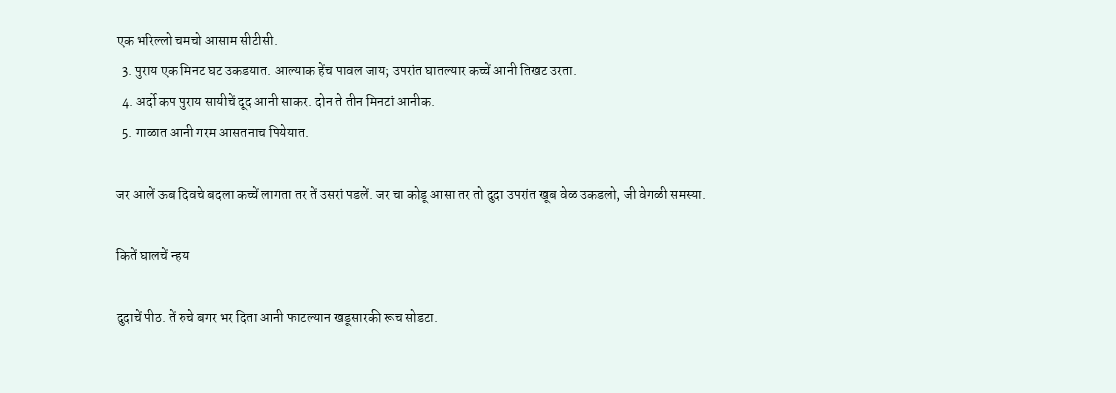एक भरिल्लो चमचो आसाम सीटीसी.
  3. पुराय एक मिनट घट उकडयात. आल्याक हेंच पावल जाय; उपरांत घातल्यार कच्चें आनी तिखट उरता.
  4. अर्दो कप पुराय सायीचें दूद आनी साकर. दोन ते तीन मिनटां आनीक.
  5. गाळात आनी गरम आसतनाच पियेयात.

जर आलें ऊब दिवचे बदला कच्चें लागता तर तें उसरां पडलें. जर चा कोडू आसा तर तो दुदा उपरांत खूब वेळ उकडलो, जी वेगळी समस्या.

कितें घालचें न्हय

दुदाचें पीठ. तें रुचे बगर भर दिता आनी फाटल्यान खडूसारकी रूच सोडटा.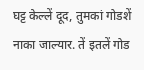घट्ट केल्लें दूद, तुमकां गोडशें नाका जाल्यार. तें इतलें गोड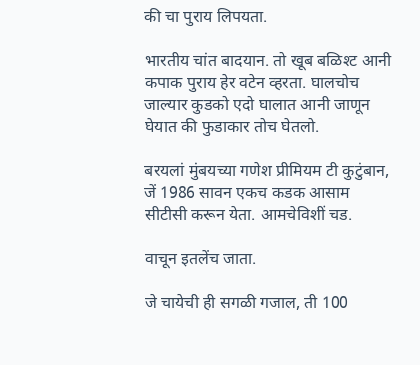की चा पुराय लिपयता.

भारतीय चांत बादयान. तो खूब बळिश्ट आनी कपाक पुराय हेर वटेन व्हरता. घालचोच जाल्यार कुडको एदो घालात आनी जाणून घेयात की फुडाकार तोच घेतलो.

बरयलां मुंबयच्या गणेश प्रीमियम टी कुटुंबान, जें 1986 सावन एकच कडक आसाम सीटीसी करून येता. आमचेविशीं चड.

वाचून इतलेंच जाता.

जे चायेची ही सगळी गजाल, ती 100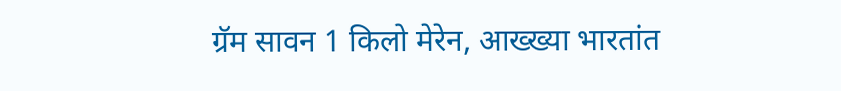ग्रॅम सावन 1 किलो मेरेन, आख्ख्या भारतांत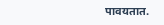पावयतात.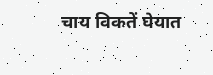चाय विकतें घेयात